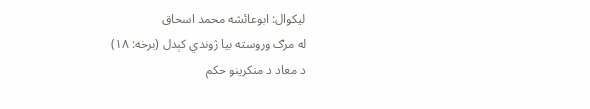لیکوال: ابوعائشه محمد اسحاق
له مرګ وروسته بیا ژوندي کېدل (برخه: ۱۸)
د معاد د منکرینو حکم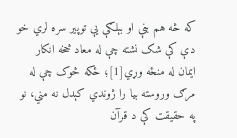که څه هم بڼې او بېلګې یې توپیر سره لري خو دې کې شک نشته چې له معاد څخه انکار ایمان له منځه وړي[1]؛ ځکه څوک چې له مرګ وروسته بیا را ژوندي کېدل نه مني، نو په حقیقت کې د قرآن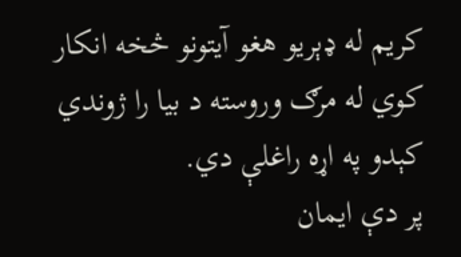کریم له ډېریو هغو آیتونو څخه انکار کوي له مرګ وروسته د بیا را ژوندي کېدو په اړه راغلې دي.
پر دې ایمان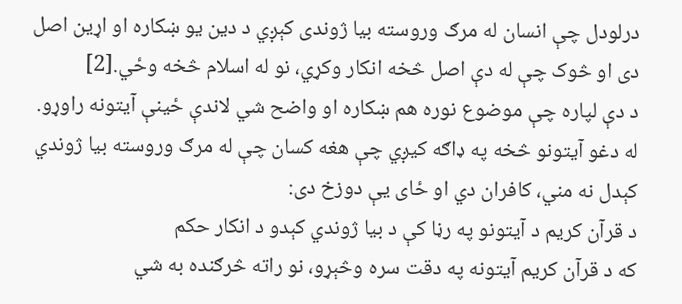درلودل چې انسان له مرګ وروسته بیا ژوندی کېږي د دین یو ښکاره او اړین اصل دی او څوک چې له دې اصل څخه انکار وکړي، نو له اسلام څخه وځي.[2]
د دې لپاره چې موضوع نوره هم ښکاره او واضح شي لاندې ځینې آیتونه راوړو. له دغو آیتونو څخه په ډاګه کیږي چې هغه کسان چې له مرګ وروسته بیا ژوندي کېدل نه مني، کافران دي او ځای یې دوزخ دی:
د قرآن کریم د آیتونو په رڼا کې د بیا ژوندي کېدو د انکار حکم
که د قرآن کریم آیتونه په دقت سره وڅېړو، نو راته څرګنده به شي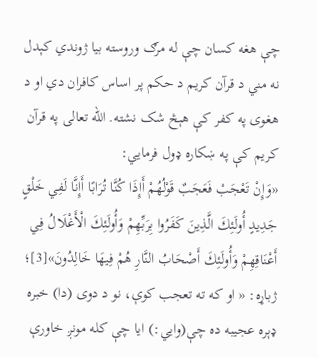چې هغه کسان چې له مرګ وروسته بیا ژوندي کېدل نه مني د قرآن کریم د حکم پر اساس کافران دي او د هغوی په کفر کې هېڅ شک نشته. الله تعالی په قرآن کریم کې په ښکاره ډول فرمایي:
«وَإِنْ تَعْجَبْ فَعَجَبٌ قَوْلُهُمْ أَإِذَا كُنَّا تُرَابًا أَإِنَّا لَفِي خَلْقٍ جَدِيدٍ أُولَئِكَ الَّذِينَ كَفَرُوا بِرَبِّهِمْ وَأُولَئِكَ الْأَغْلَالُ فِي أَعْنَاقِهِمْ وَأُولَئِكَ أَصْحَابُ النَّارِ هُمْ فِيهَا خَالِدُونَ»[3]؛
ژباړه: « او كه ته تعجب كوې، نو د دوى (دا) خبره ډېره عجیبه ده چې(وايي:) ایا چې كله مونږ خاورې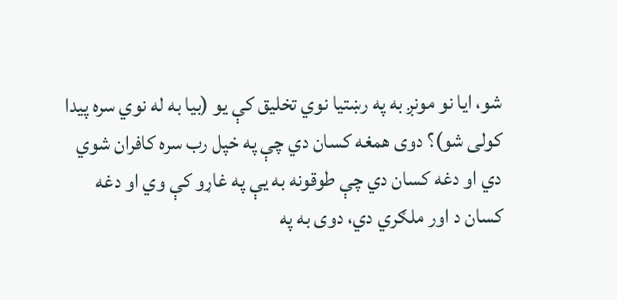شو، ایا نو مونږ به په رښتيا نوي تخلیق كې یو (بيا به له نوي سره پيدا كولى شو)؟ دوى همغه كسان دي چې په خپل رب سره كافران شوي دي او دغه كسان دي چې طوقونه به يې په غاړو كې وي او دغه كسان د اور ملګري دي، دوى به په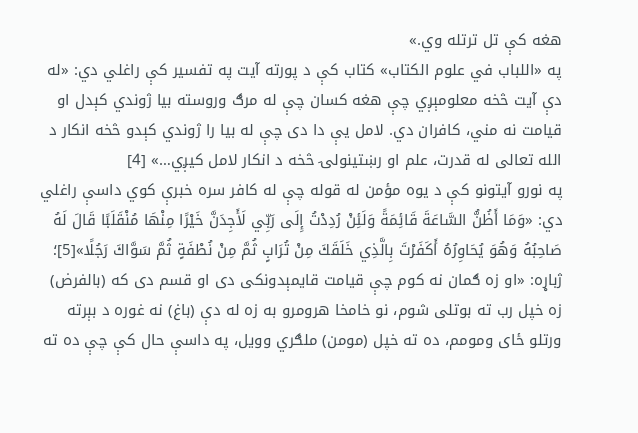هغه كې تل ترتله وي.»
په «اللباب في علوم الکتاب» کتاب کې د پورته آیت په تفسیر کې راغلي دي: «له دې آیت څخه معلومېږي چې هغه کسان چې له مرګ وروسته بیا ژوندي کېدل او قیامت نه مني، کافران دي. لامل یې دا دی چې له بیا را ژوندي کېدو څخه انکار د الله تعالی له قدرت، علم او رښتینولۍ څخه د انکار لامل کیږي…» [4]
په نورو آیتونو کې د یوه مؤمن له قوله چې له کافر سره خبرې کوي داسې راغلي دي: «وَمَا أَظُنُّ السَّاعَةَ قَائِمَةً وَلَئِنْ رُدِدْتُ إِلَى رَبِّي لَأَجِدَنَّ خَيْرًا مِنْهَا مُنْقَلَبًا قَالَ لَهُ صَاحِبُهُ وَهُوَ يُحَاوِرُهُ أَكَفَرْتَ بِالَّذِي خَلَقَكَ مِنْ تُرَابٍ ثُمَّ مِنْ نُطْفَةٍ ثُمَّ سَوَّاكَ رَجُلًا»[5]؛
ژباړه: «او زه ګمان نه كوم چې قیامت قايمېدونكى دى او قسم دى كه (بالفرض) زه خپل رب ته بوتلى شوم، نو خامخا هرومرو به زه له دې (باغ) نه غوره د بېرته ورتلو ځاى ومومم، ده ته خپل (مومن) ملګري وویل، په داسې حال كې چې ده ته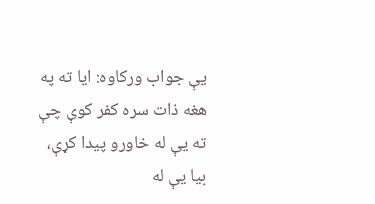يې جواب وركاوه: ایا ته په هغه ذات سره كفر كوې چې ته يې له خاورو پیدا كړې، بیا يې له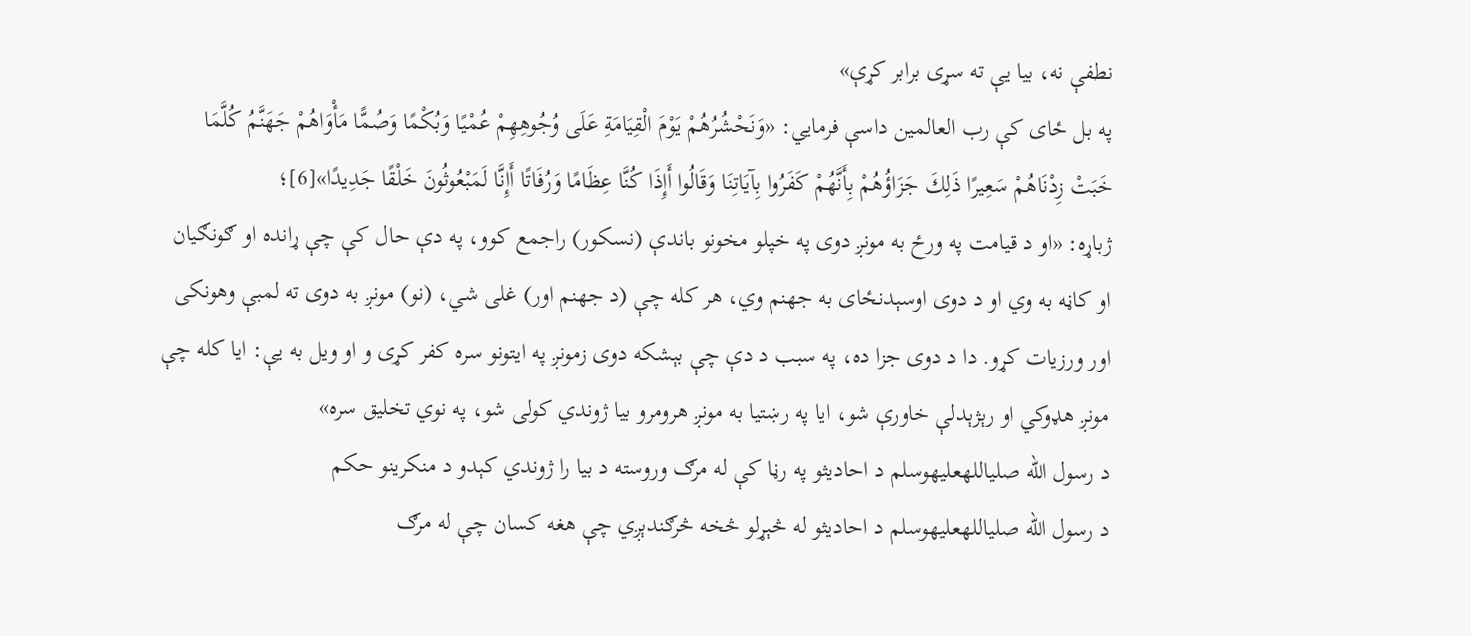نطفې نه، بیا يې ته سړى برابر كړې»
په بل ځای کې رب العالمین داسې فرمایي: «وَنَحْشُرُهُمْ يَوْمَ الْقِيَامَةِ عَلَى وُجُوهِهِمْ عُمْيًا وَبُكْمًا وَصُمًّا مَأْوَاهُمْ جَهَنَّمُ كُلَّمَا خَبَتْ زِدْنَاهُمْ سَعِيرًا ذَلِكَ جَزَاؤُهُمْ بِأَنَّهُمْ كَفَرُوا بِآيَاتِنَا وَقَالُوا أَإِذَا كُنَّا عِظَامًا وَرُفَاتًا أَإِنَّا لَمَبْعُوثُونَ خَلْقًا جَدِيدًا»[6]؛
ژباړه: «او د قیامت په ورځ به مونږ دوى په خپلو مخونو باندې (نسكور) راجمع كوو، په دې حال كې چې ړانده او ګونګیان او كاڼه به وي او د دوى اوسېدنځاى به جهنم وي، هر كله چې (د جهنم اور) غلى شي، (نو) مونږ به دوى ته لمبې وهونكى اور ورزیات كړو. دا د دوى جزا ده، په سبب د دې چې بېشكه دوى زمونږ په ایتونو سره كفر كړى و او ویل به يې: ایا كله چې مونږ هډوكي او رېژېدلې خاورې شو، ایا په رښتیا به مونږ هرومرو بیا ژوندي كولى شو، په نوي تخلیق سره»
د رسول الله صلیاللهعلیهوسلم د احادیثو په رڼا کې له مرګ وروسته د بیا را ژوندي کېدو د منکرینو حکم
د رسول الله صلیاللهعلیهوسلم د احادیثو له څېړلو څخه څرګندېږي چې هغه کسان چې له مرګ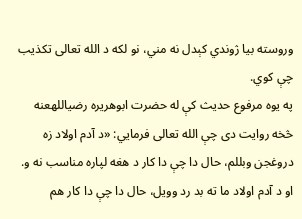وروسته بیا ژوندي کېدل نه مني، نو لکه د الله تعالی تکذیب چې کوي.
په یوه مرفوع حدیث کې له حضرت ابوهریره رضیاللهعنه څخه روایت دی چې الله تعالی فرمایي: «د آدم اولاد زه دروغجن وبللم، حال دا چې دا کار د هغه لپاره مناسب نه و. او د آدم اولاد ما ته بد رد وویل، حال دا چې دا کار هم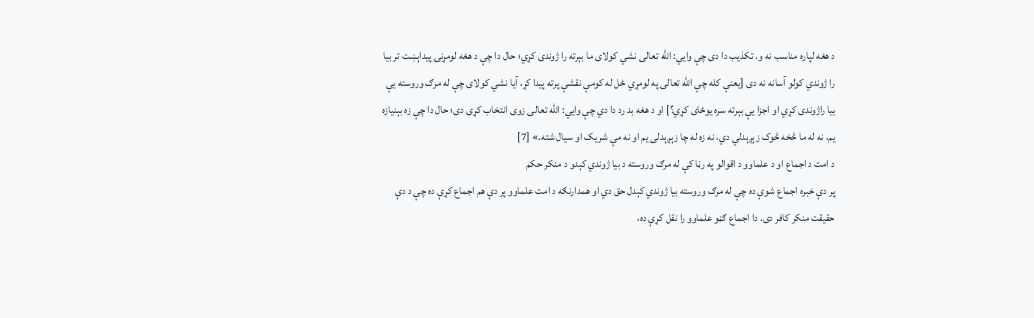د هغه لپاره مناسب نه و. تکذیب دا دی چې وایي: الله تعالی نشي کولای ما بېرته را ژوندی کړي؛ حال دا چې د هغه لومړنۍ پیداېښت تر بیا را ژوندي کولو آسانه نه دی [یعنې کله چې الله تعالی په لومړي ځل له کومې نقشې پرته پیدا کړ، آیا نشي کولای چې له مرګ وروسته یې بیا راژوندی کړي او اجزا یې بېرته سره یوځای کړي؟] او د هغه بد رد دا دي چې وایي: الله تعالی زوی انتخاب کړی دی؛ حال دا چې زه بېنیازه یم، نه له ما څخه څوک زېږېدلي دي، نه زه له چا زېږېدلی یم او نه مې شریک او سیال شته.» [7]
د امت د اجماع او د علماوو د اقوالو په رڼا کې له مرګ وروسته د بیا ژوندي کېدو د منکر حکم
پر دې خبره اجماع شوې ده چې له مرګ وروسته بیا ژوندي کېدل حق دي او همدارنګه د امت علماوو پر دې هم اجماع کړې ده چې د دې حقیقت منکر کافر دی. دا اجماع ګڼو علماوو را نقل کړې ده،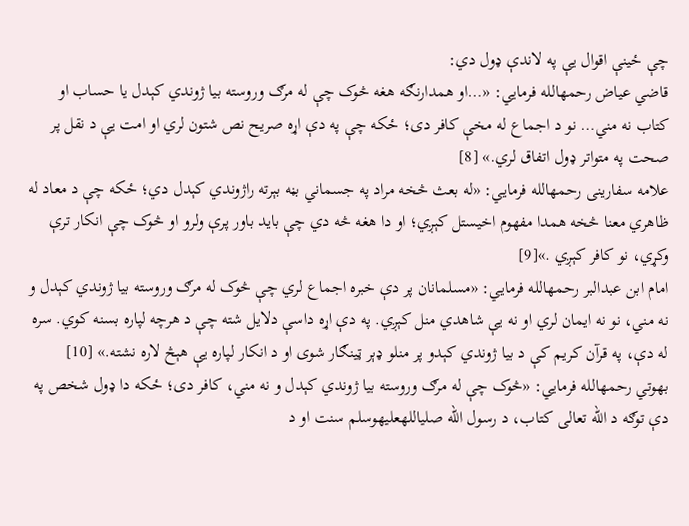چې ځینې اقوال یې په لاندې ډول دي:
قاضي عیاض رحمهالله فرمایي: «…او همدارنګه هغه څوک چې له مرګ وروسته بیا ژوندي کېدل یا حساب او کتاب نه مني… نو د اجماع له مخې کافر دی؛ ځکه چې په دې اړه صریح نص شتون لري او امت یې د نقل پر صحت په متواتر ډول اتفاق لري.» [8]
علامه سفارینی رحمهالله فرمایي: «له بعث څخه مراد په جسماني بڼه بېرته راژوندي کېدل دي؛ ځکه چې د معاد له ظاهري معنا څخه همدا مفهوم اخیستل کېږي؛ او دا هغه څه دي چې باید باور پرې ولرو او څوک چې انکار ترې وکړي، نو کافر کېږي .»[9]
امام ابن عبدالبر رحمهالله فرمایي: «مسلمانان پر دې خبره اجماع لري چې څوک له مرګ وروسته بیا ژوندي کېدل و نه مني، نو نه ایمان لري او نه یې شاهدي منل کېږي. په دې اړه داسې دلایل شته چې د هرچه لپاره بسنه کوي. سره له دې، په قرآن کریم کې د بیا ژوندي کېدو پر منلو ډېر ټینګار شوی او د انکار لپاره یې هېڅ لاره نشته.» [10]
بهوتي رحمهالله فرمایي: «څوک چې له مرګ وروسته بیا ژوندي کېدل و نه مني، کافر دی؛ ځکه دا ډول شخص په دې توګه د الله تعالی کتاب، د رسول الله صلیاللهعلیهوسلم سنت او د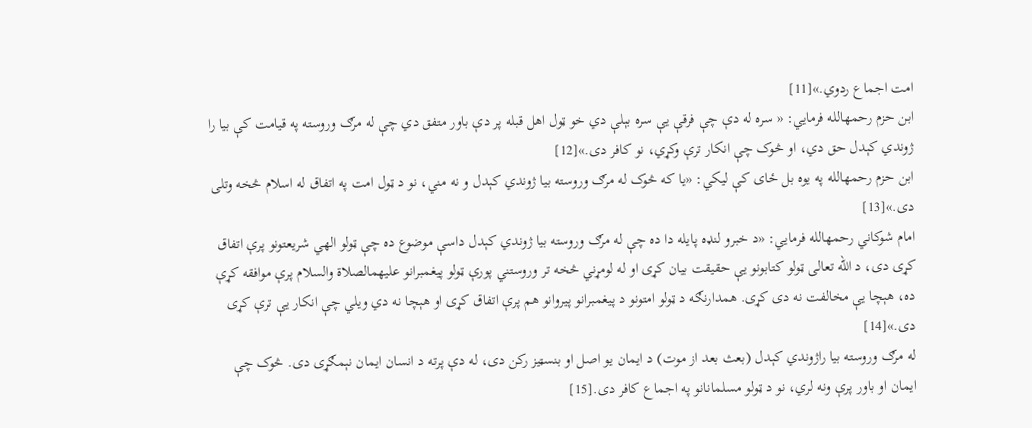امت اجماع ردوي.»[11]
ابن حزم رحمهالله فرمایي: « سره له دې چې فرقې یې سره بېلې دي خو ټول اهل قبله پر دې باور متفق دي چې له مرګ وروسته په قیامت کې بیا را ژوندي کېدل حق دي، او څوک چې انکار ترې وکړي، نو کافر دی.»[12]
ابن حزم رحمهالله په یوه بل ځای کې لیکي: «یا که څوک له مرګ وروسته بیا ژوندي کېدل و نه مني، نو د ټول امت په اتفاق له اسلام څخه وتلی دی.»[13]
امام شوکاني رحمهالله فرمایي: «د خبرو لنډه پایله دا ده چې له مرګ وروسته بیا ژوندي کېدل داسې موضوع ده چې ټولو الهي شریعتونو پرې اتفاق کړی دی، د الله تعالی ټولو کتابونو یې حقیقت بیان کړی او له لومړني څخه تر وروستني پورې ټولو پیغمبرانو علیهمالصلاة والسلام پرې موافقه کړې ده، هېچا یې مخالفت نه دی کړی. همدارنګه د ټولو امتونو د پیغمبرانو پیروانو هم پرې اتفاق کړی او هېچا نه دي ویلي چې انکار یې ترې کړی دی.»[14]
له مرګ وروسته بیا راژوندي کېدل (بعث بعد از موت) د ایمان یو اصل او بنسټیز رکن دی، له دې پرته د انسان ایمان نېمګړی دی. څوک چې ایمان او باور پرې ونه لري، نو د ټولو مسلمانانو په اجماع کافر دی.[15]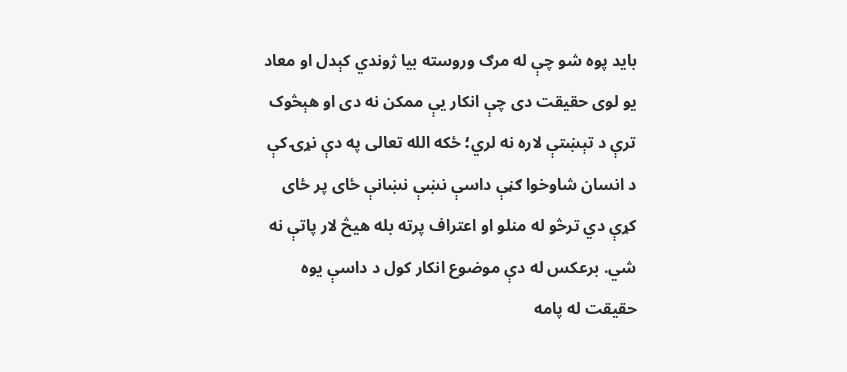باید پوه شو چې له مرګ وروسته بیا ژوندي کېدل او معاد یو لوی حقیقت دی چې انکار یې ممکن نه دی او هېڅوک ترې د تېښتې لاره نه لري؛ ځکه الله تعالی په دې نړۍ کې د انسان شاوخوا ګڼې داسې نښې نښانې ځای پر ځای کړې دي ترڅو له منلو او اعتراف پرته بله هیڅ لار پاتې نه شي. برعکس له دې موضوع انکار کول د داسې یوه حقیقت له پامه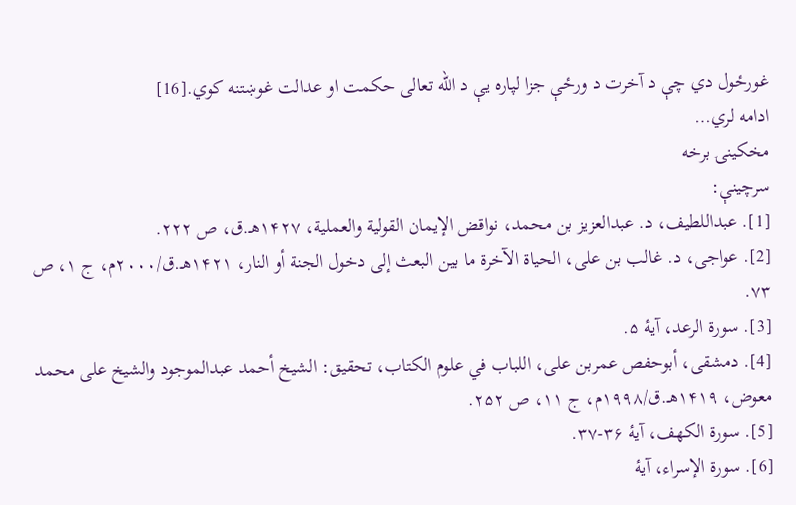غورځول دي چې د آخرت د ورځې جزا لپاره یې د الله تعالی حکمت او عدالت غوښتنه کوي.[16]
ادامه لري…
مخکینۍ برخه
سرچینې:
[1]. عبداللطیف، د. عبدالعزیز بن محمد، نواقض الإیمان القولیة والعملیة، ۱۴۲۷هـ.ق، ص ۲۲۲.
[2]. عواجی، د. غالب بن علی، الحیاة الآخرة ما بین البعث إلی دخول الجنة أو النار، ۱۴۲۱هـ.ق/۲۰۰۰م، ج ۱، ص ۷۳.
[3]. سورة الرعد، آیۀ ۵.
[4]. دمشقی، أبوحفص عمربن علی، اللباب في علوم الکتاب، تحقیق: الشیخ أحمد عبدالموجود والشیخ علی محمد معوض، ۱۴۱۹هـ.ق/۱۹۹۸م، ج ۱۱، ص ۲۵۲.
[5]. سورة الکهف، آیۀ ۳۶-۳۷.
[6]. سورة الإسراء، آیۀ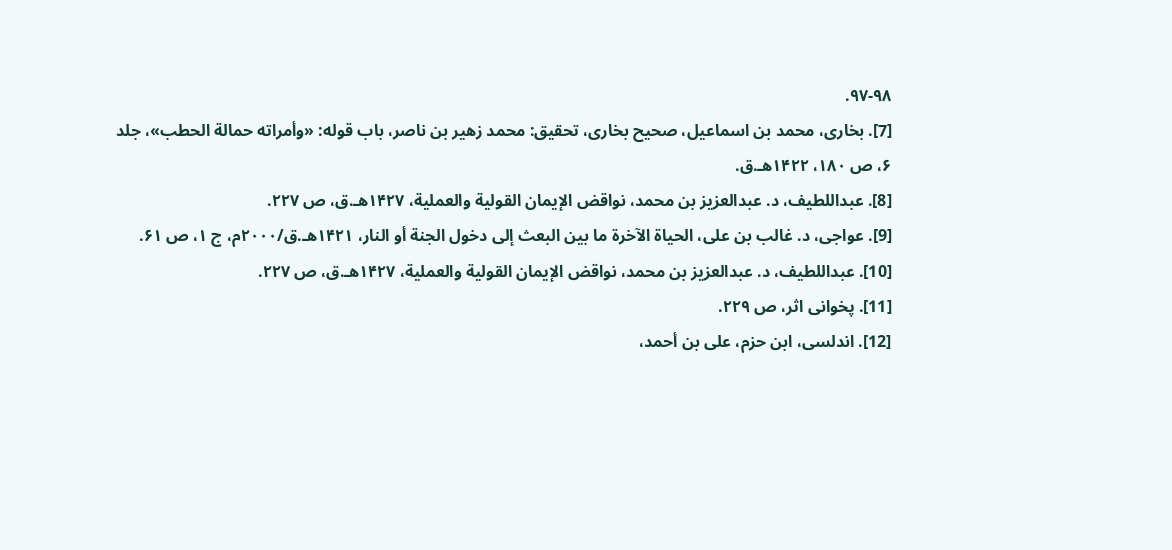۹۷-۹۸.
[7]. بخاری، محمد بن اسماعیل، صحیح بخاری، تحقیق: محمد زهیر بن ناصر، باب قوله: «وأمراته حمالة الحطب»، جلد ۶، ص ۱۸۰، ۱۴۲۲هـ.ق.
[8]. عبداللطیف، د. عبدالعزیز بن محمد، نواقض الإیمان القولیة والعملیة، ۱۴۲۷هـ.ق، ص ۲۲۷.
[9]. عواجی، د. غالب بن علی، الحیاة الآخرة ما بین البعث إلی دخول الجنة أو النار، ۱۴۲۱هـ.ق/۲۰۰۰م، ج ۱، ص ۶۱.
[10]. عبداللطیف، د. عبدالعزیز بن محمد، نواقض الإیمان القولیة والعملیة، ۱۴۲۷هـ.ق، ص ۲۲۷.
[11]. پخوانی اثر، ص ۲۲۹.
[12]. اندلسی، ابن حزم، علی بن أحمد،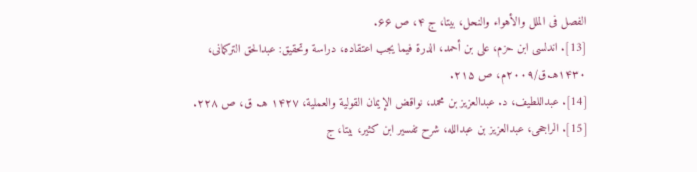الفصل فی الملل والأهواء والنحل، بیتا، ج ۴، ص ۶۶.
[13]. اندلسی ابن حزم، علی بن أحمد، الدرة فیما یجب اعتقاده، دراسة وتحقیق: عبدالحق الترکمانی، ۱۴۳۰هـ.ق/۲۰۰۹م، ص ۲۱۵.
[14]. عبداللطیف، د. عبدالعزیز بن محمد، نواقض الإیمان القولیة والعملیة، ۱۴۲۷ هـ. ق، ص ۲۲۸.
[15]. الراجحی، عبدالعزیز بن عبدالله، شرح تفسیر ابن کثیر، بیتا، ج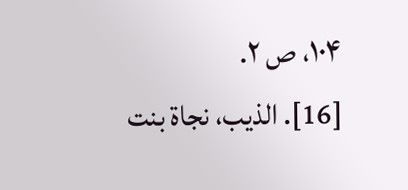۱۰۴، ص ۲.
[16]. الذیب، نجاة بنت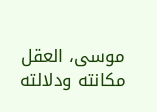موسی، العقل مکانته ودلالته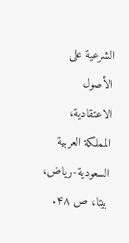الشرعیة علی الأصول الاعتقادیة، المملکة العربیة السعودیة-ریاض، بیتا، ص ۴۸.